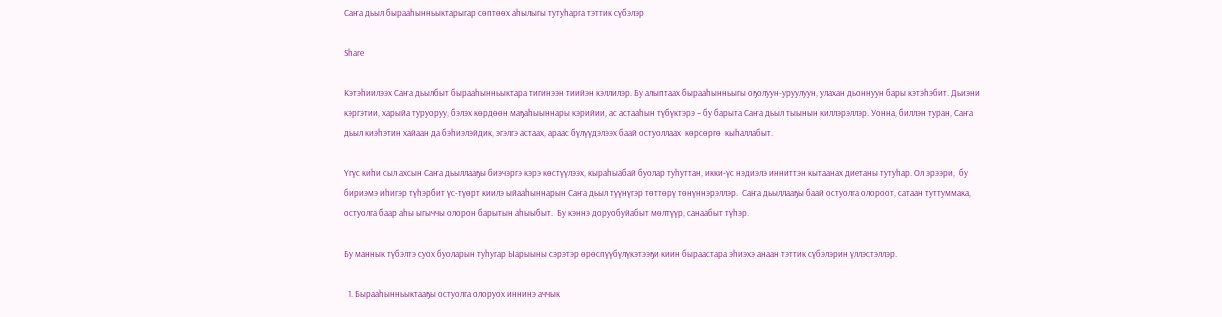Саҥа дьыл бырааһынньыктарыгар сөптөөх аһылыгы тутуһарга тэттик сүбэлэр

Share

Кэтэһиилээх Саҥа дьылбыт бырааһынньыктара тигинээн тиийэн кэллилэр. Бу алыптаах бырааһынньыгы оҕолуун-уруулуун, улахан дьоннуун бары кэтэһэбит. Дьиэни кэргэтии, харыйа туруоруу, бэлэх көрдөөн маҕаһыыннары кэрийии, ас астааһын түбүктэрэ – бу барыта Саҥа дьыл тыынын киллэрэллэр. Уонна, биллэн туран, Саҥа дьыл киэһэтин хайаан да бэһиэлэйдик, эгэлгэ астаах, араас бүлүүдэлээх баай остуоллаах  көрсөргө  кыһаллабыт.

Үгүс киһи сыл ахсын Саҥа дьыллааҕы биэчэргэ кэрэ көстүүлээх, кыраһыабай буолар туһуттан, икки-үс нэдиэлэ инниттэн кытаанах диетаны тутуһар. Ол эрээри,  бу бириэмэ иһигэр түһэрбит үс-түөрт киилэ ыйааһыннарын Саҥа дьыл түүнүгэр төттөрү төнүннэрэллэр.  Саҥа дьыллааҕы баай остуолга олороот, сатаан туттуммака, остуолга баар аһы ыгыччы олорон барытын аһыыбыт.  Бу кэннэ доруобуйабыт мөлтүүр, санаабыт түһэр.

Бу маннык түбэлтэ суох буоларын туһугар Ыарыыны сэрэтэр өрөспүүбүлүкэтээҕи киин быраастара эһиэхэ анаан тэттик сүбэлэрин үллэстэллэр.

  1. Бырааһынньыктааҕы остуолга олоруох иннинэ аччык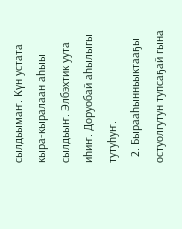сылдьымаҥ. Күн устата кыра-кыралаан аһыы сылдьыҥ. Элбэхтик уута иһиҥ. Доруобай аһылыгы тутуһуҥ.
  2. Бырааһынньыктааҕы остуолгутун тупсаҕай гына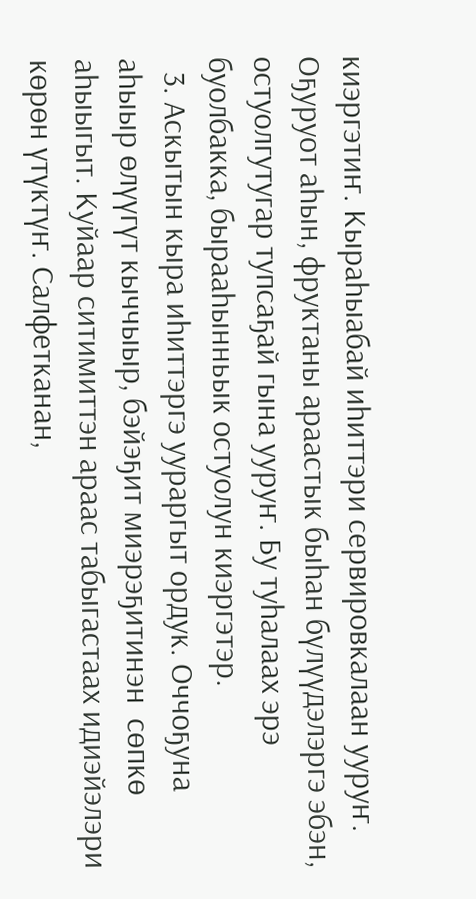киэргэтиҥ. Кыраһыабай иһиттэри сервировкалаан ууруҥ.  Оҕуруот аһын, фруктаны араастык быһан бүлүүдэлэргэ эбэн, остуолгутугар тупсаҕай гына ууруҥ. Бу туһалаах эрэ буолбакка, бырааһынньык остуолун киэргэтэр.
  3. Аскытын кыра иһиттэргэ уураргыт ордук. Оччоҕуна аһыыр өлүүгүт кыччыыр, бэйэҕит миэрэҕитинэн  сөпкө аһыыгыт. Куйаар ситимиттэн араас табыгастаах идиэйэлэри көрөн үтүктүҥ. Салфетканан,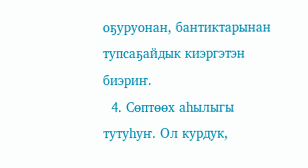оҕуруонан, бантиктарынан тупсаҕайдык киэргэтэн биэриҥ.
  4. Сөптөөх аһылыгы тутуһуҥ. Ол курдук,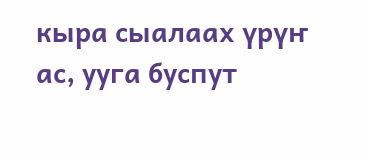кыра сыалаах үрүҥ ас, ууга буспут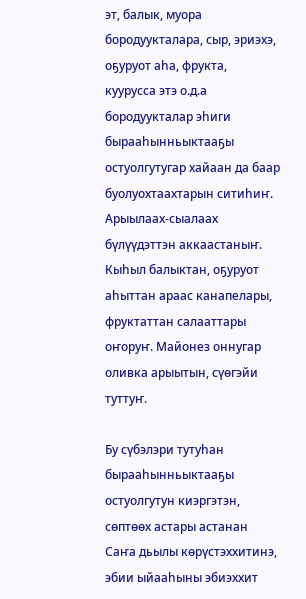эт, балык, муора бородуукталара, сыр, эриэхэ, оҕуруот аһа, фрукта, куурусса этэ о.д.а бородуукталар эһиги бырааһынньыктааҕы остуолгутугар хайаан да баар буолуохтаахтарын ситиһиҥ. Арыылаах-сыалаах бүлүүдэттэн аккаастаныҥ. Кыһыл балыктан, оҕуруот аһыттан араас канапелары, фруктаттан салааттары оҥоруҥ. Майонез оннугар оливка арыытын, сүөгэйи туттуҥ.

Бу сүбэлэри тутуһан бырааһынньыктааҕы остуолгутун киэргэтэн, сөптөөх астары астанан Саҥа дьылы көрүстэххитинэ, эбии ыйааһыны эбиэххит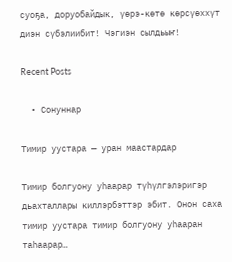суоҕа, доруобайдык, үөрэ-көтө көрсүөххүт диэн сүбэлиибит! Чэгиэн сылдьыҥ!

Recent Posts

  • Сонуннар

Тимир уустара — уран маастардар

Тимир болгуону уһаарар түһүлгэлэригэр дьахталлары киллэрбэттэр эбит. Онон саха тимир уустара тимир болгуону уһааран таһаарар…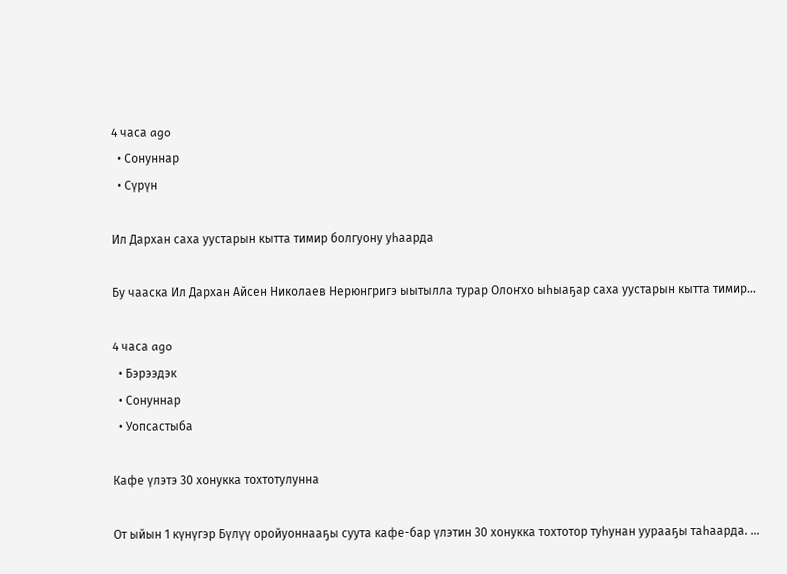4 часа ago
  • Сонуннар
  • Сүрүн

Ил Дархан саха уустарын кытта тимир болгуону уһаарда

Бу чааска Ил Дархан Айсен Николаев Нерюнгригэ ыытылла турар Олоҥхо ыһыаҕар саха уустарын кытта тимир…

4 часа ago
  • Бэрээдэк
  • Сонуннар
  • Уопсастыба

Кафе үлэтэ 30 хонукка тохтотулунна

От ыйын 1 күнүгэр Бүлүү оройуоннааҕы суута кафе-бар үлэтин 30 хонукка тохтотор туһунан уурааҕы таһаарда. …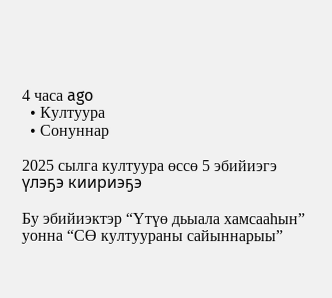4 часа ago
  • Култуура
  • Сонуннар

2025 сылга култуура өссө 5 эбийиэгэ үлэҕэ киириэҕэ

Бу эбийиэктэр “Үтүө дьыала хамсааһын” уонна “СӨ култуураны сайыннарыы”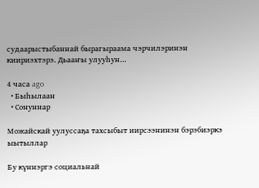судаарыстыбаннай бырагыраама чэрчилэринэн киириэхтэрэ. Дьааҥы улууһун…

4 часа ago
  • Быһылаан
  • Сонуннар

Можайскай уулуссаҕа тахсыбыт иирсээнинэн бэрэбиэркэ ыытыллар

Бу күннэргэ социальнай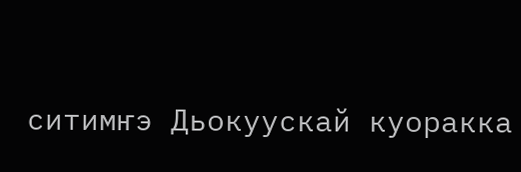ситимҥэ Дьокуускай куоракка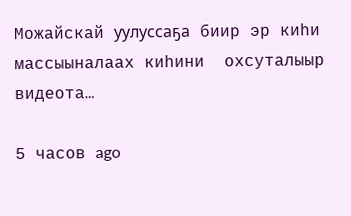Можайскай уулуссаҕа биир эр киһи массыыналаах киһини  охсуталыыр  видеота…

5 часов ago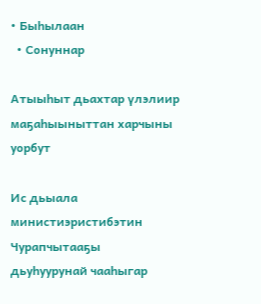• Быһылаан
  • Сонуннар

Атыыһыт дьахтар үлэлиир маҕаһыыныттан харчыны уорбут

Ис дьыала министиэристибэтин Чурапчытааҕы дьуһуурунай чааһыгар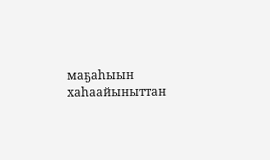маҕаһыын хаһаайыныттан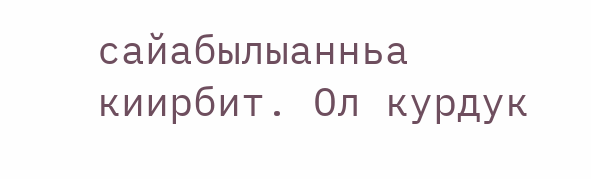сайабылыанньа киирбит. Ол курдук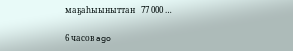маҕаһыыныттан   77 000 …

6 часов ago